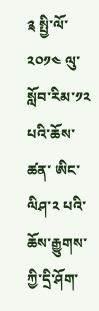༉ སྤྱི་ལོ་༢༠༡༤ ལུ་ སློབ་རིམ་༡༢ པའི་ཆོས་ཚན་ ཨིང་ལིཤ་༢ པའི་ ཆོས་རྒྱུགས་ཀྱི་དྲི་ཤོག་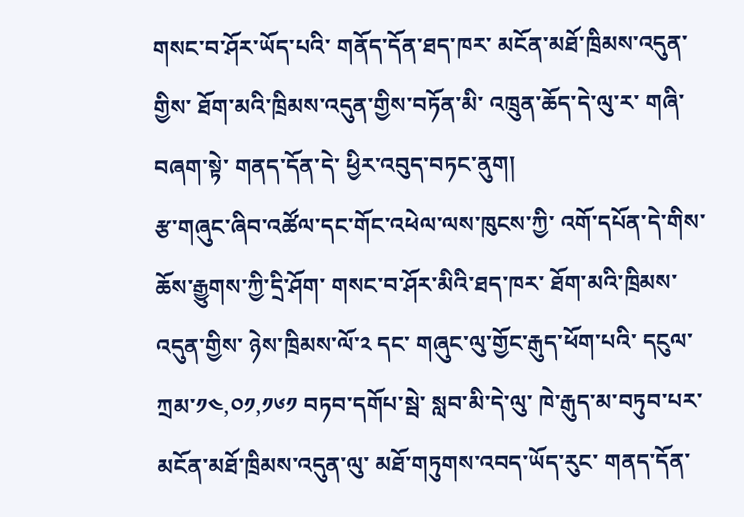གསང་བ་ཤོར་ཡོད་པའི་ གནོད་དོན་ཐད་ཁར་ མངོན་མཐོ་ཁྲིམས་འདུན་གྱིས་ ཐོག་མའི་ཁྲིམས་འདུན་གྱིས་བཏོན་མི་ འཁྲུན་ཆོད་དེ་ལུ་ར་ གཞི་བཞག་སྟེ་ གནད་དོན་དེ་ ཕྱིར་འབུད་བཏང་ནུག།
རྩ་གཞུང་ཞིབ་འཚོལ་དང་གོང་འཕེལ་ལས་ཁུངས་ཀྱི་ འགོ་དཔོན་དེ་གིས་ ཆོས་རྒྱུགས་ཀྱི་དྲི་ཤོག་ གསང་བ་ཤོར་མིའི་ཐད་ཁར་ ཐོག་མའི་ཁྲིམས་འདུན་གྱིས་ ཉེས་ཁྲིམས་ལོ་༢ དང་ གཞུང་ལུ་གྱོང་རྒུད་ཕོག་པའི་ དངུལ་ཀྲམ་༡༤,༠༡,༡༦༡ བཏབ་དགོཔ་སྦེ་ སླབ་མི་དེ་ལུ་ ཁེ་རྒུད་མ་བཏུབ་པར་ མངོན་མཐོ་ཁྲིམས་འདུན་ལུ་ མཐོ་གཏུགས་འབད་ཡོད་རུང་ གནད་དོན་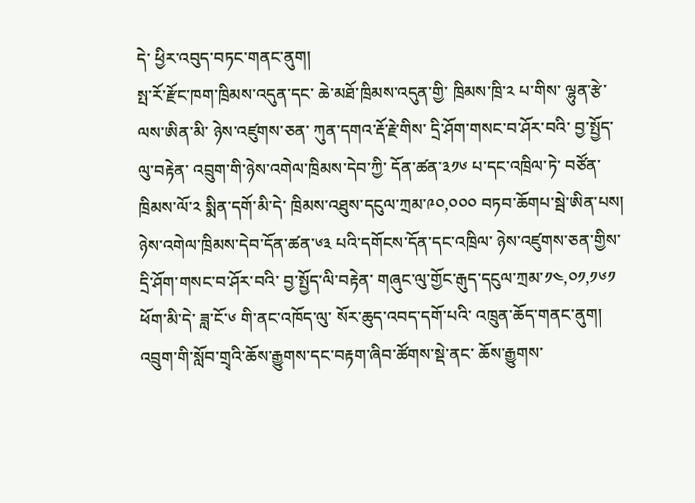དེ་ ཕྱིར་འབུད་བཏང་གནང་ནུག།
སྤ་རོ་རྫོང་ཁག་ཁྲིམས་འདུན་དང་ ཆེ་མཐོ་ཁྲིམས་འདུན་གྱི་ ཁྲིམས་ཁྲི་༢ པ་གིས་ ལྷུན་རྩེ་ལས་ཨིན་མི་ ཉེས་འཛུགས་ཅན་ ཀུན་དགའ་རྡོ་རྗེ་གིས་ དྲི་ཤོག་གསང་བ་ཤོར་བའི་ བྱ་སྤྱོད་ལུ་བརྟེན་ འབྲུག་གི་ཉེས་འགེལ་ཁྲིམས་དེབ་ཀྱི་ དོན་ཚན་༣༡༦ པ་དང་འཁྲིལ་ཏེ་ བཙོན་ཁྲིམས་ལོ་༢ སྨིན་དགོ་མི་དེ་ ཁྲིམས་འཐུས་དངུལ་ཀྲམ་༩༠,༠༠༠ བཏབ་ཆོགཔ་སྦེ་ཨིན་པས།
ཉེས་འགེལ་ཁྲིམས་དེབ་དོན་ཚན་༦༣ པའི་དགོངས་དོན་དང་འཁྲིལ་ ཉེས་འཛུགས་ཅན་གྱིས་ དྲི་ཤོག་གསང་བ་ཤོར་བའི་ བྱ་སྤྱོད་ལི་བརྟེན་ གཞུང་ལུ་གྱོང་རྒུད་དངུལ་ཀྲམ་༡༤,༠༡,༡༦༡ ཕོག་མི་དེ་ ཟླ་ངོ་༦ གི་ནང་འཁོད་ལུ་ སོར་ཆུད་འབད་དགོ་པའི་ འཁྲུན་ཆོད་གནང་ནུག།
འབྲུག་གི་སློབ་གྲྭའི་ཆོས་རྒྱུགས་དང་བརྟག་ཞིབ་ཚོགས་སྡེ་ནང་ ཆོས་རྒྱུགས་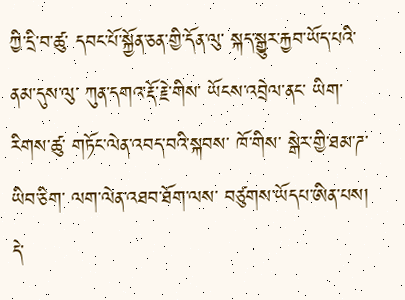ཀྱི་དྲི་བ་ཚུ་ དབང་པོ་སྐྱོན་ཅན་གྱི་དོན་ལུ་ སྐད་སྒྱུར་རྐྱབ་ཡོད་པའི་ ནམ་དུས་ལུ་ ཀུན་དགའ་རྡོ་རྗེ་གིས་ ཡོངས་འབྲེལ་ནང་ ཡིག་རིགས་ཚུ་ གཏོང་ལེན་འབད་བའི་སྐབས་ ཁོ་གིས་ སྒེར་གྱི་ཐམ་ཌ་ཡིབ་ཅིག་ ལག་ལེན་འཐབ་ཐོག་ལས་ བཙུགས་ཡོདཔ་ཨིན་པས།
དེ་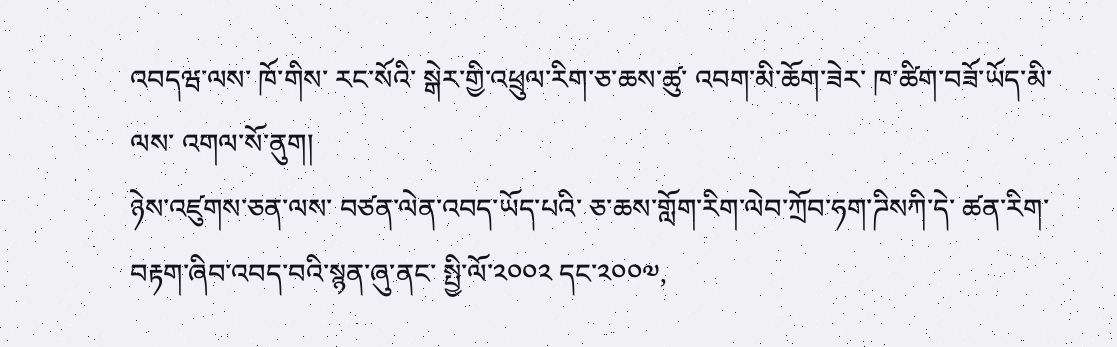འབདཝ་ལས་ ཁོ་གིས་ རང་སོའི་ སྒེར་གྱི་འཕྲུལ་རིག་ཅ་ཆས་ཚུ་ འབག་མི་ཆོག་ཟེར་ ཁ་ཚིག་བཟོ་ཡོད་མི་ལས་ འགལ་སོ་ནུག།
ཉེས་འཛུགས་ཅན་ལས་ བཙན་ལེན་འབད་ཡོད་པའི་ ཅ་ཆས་གློག་རིག་ལེབ་ཀྲོབ་ཧག་ཌིསཀི་དེ་ ཚན་རིག་བརྟག་ཞིབ་འབད་བའི་སྙན་ཞུ་ནང་ སྤྱི་ལོ་༢༠༠༢ དང་༢༠༠༧,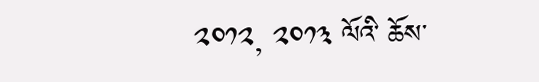༢༠༡༢, ༢༠༡༣ ལོའི་ ཆོས་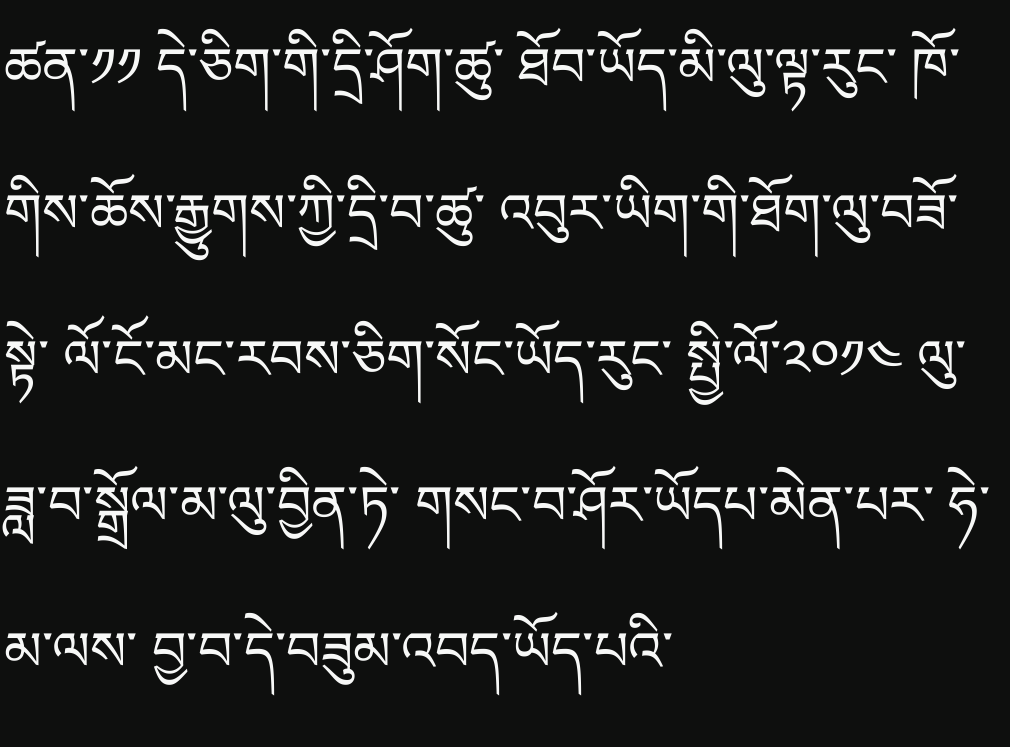ཚན་༡༡ དེ་ཅིག་གི་དྲི་ཤོག་ཚུ་ ཐོབ་ཡོད་མི་ལུ་ལྟ་རུང་ ཁོ་གིས་ཆོས་རྒྱུགས་ཀྱི་དྲི་བ་ཚུ་ འབུར་ཡིག་གི་ཐོག་ལུ་བཟོ་སྟེ་ ལོ་ངོ་མང་རབས་ཅིག་སོང་ཡོད་རུང་ སྤྱི་ལོ་༢༠༡༤ ལུ་ ཟླ་བ་སྒྲོལ་མ་ལུ་བྱིན་ཏེ་ གསང་བ་ཤོར་ཡོདཔ་མེན་པར་ ཧེ་མ་ལས་ བྱ་བ་དེ་བཟུམ་འབད་ཡོད་པའི་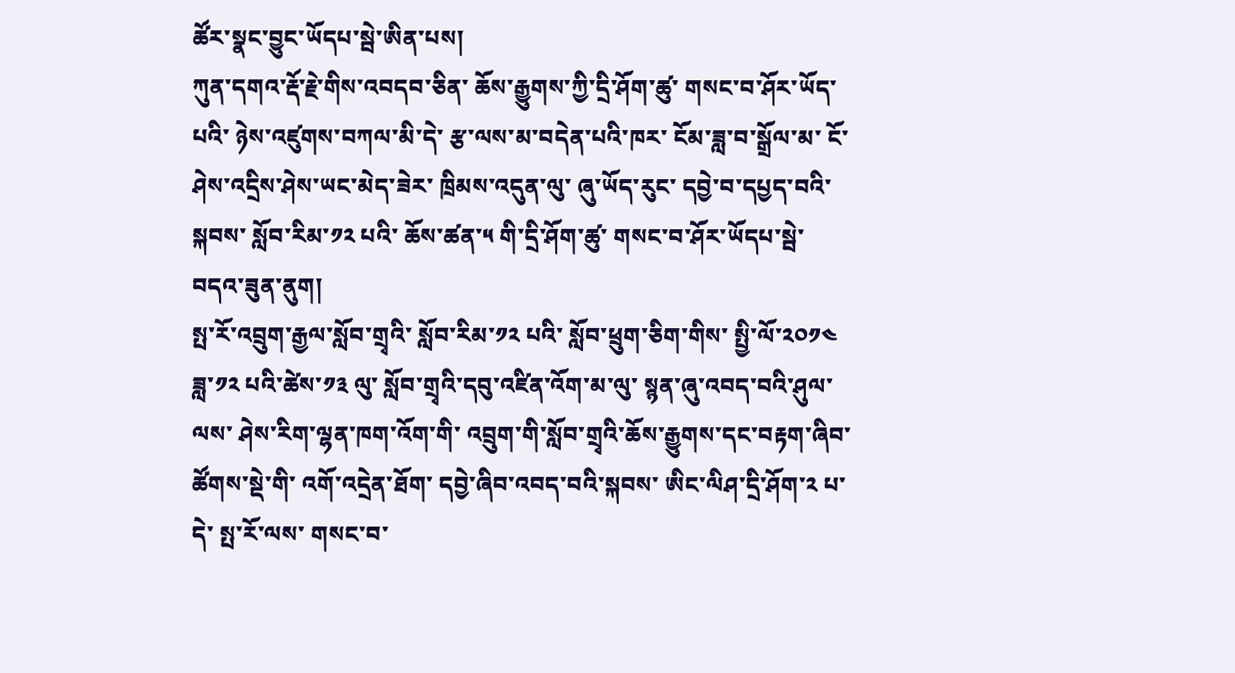ཚོར་སྣང་བྱུང་ཡོདཔ་སྦེ་ཨིན་པས།
ཀུན་དགའ་རྡོ་རྗེ་གིས་འབདབ་ཅིན་ ཆོས་རྒྱུགས་ཀྱི་དྲི་ཤོག་ཚུ་ གསང་བ་ཤོར་ཡོད་པའི་ ཉེས་འཛུགས་བཀལ་མི་དེ་ རྩ་ལས་མ་བདེན་པའི་ཁར་ ངོམ་ཟླ་བ་སྒྲོལ་མ་ ངོ་ཤེས་འདྲིས་ཤེས་ཡང་མེད་ཟེར་ ཁྲིམས་འདུན་ལུ་ ཞུ་ཡོད་རུང་ དབྱེ་བ་དཔྱད་བའི་སྐབས་ སློབ་རིམ་༡༢ པའི་ ཆོས་ཚན་༥ གི་དྲི་ཤོག་ཚུ་ གསང་བ་ཤོར་ཡོདཔ་སྦེ་ བདའ་ཟུན་ནུག།
སྤ་རོ་འབྲུག་རྒྱལ་སློབ་གྲྭའི་ སློབ་རིམ་༡༢ པའི་ སློབ་ཕྲུག་ཅིག་གིས་ སྤྱི་ལོ་༢༠༡༤ ཟླ་༡༢ པའི་ཚེས་༡༣ ལུ་ སློབ་གྲྭའི་དབུ་འཛིན་འོག་མ་ལུ་ སྙན་ཞུ་འབད་བའི་ཤུལ་ལས་ ཤེས་རིག་ལྷན་ཁག་འོག་གི་ འབྲུག་གི་སློབ་གྲྭའི་ཆོས་རྒྱུགས་དང་བརྟག་ཞིབ་ཚོགས་སྡེ་གི་ འགོ་འདྲེན་ཐོག་ དབྱེ་ཞིབ་འབད་བའི་སྐབས་ ཨིང་ལིཤ་དྲི་ཤོག་༢ པ་དེ་ སྤ་རོ་ལས་ གསང་བ་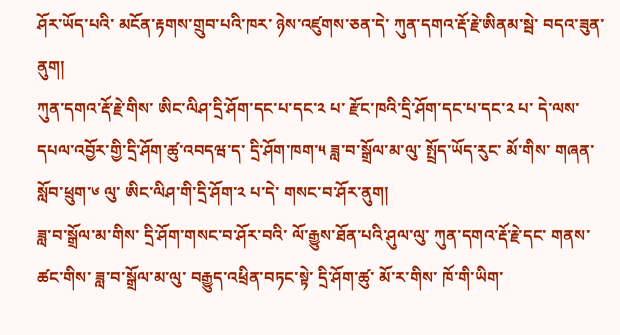ཤོར་ཡོད་པའི་ མངོན་རྟགས་གྲུབ་པའི་ཁར་ ཉེས་འཛུགས་ཅན་དེ་ ཀུན་དགའ་རྡོ་རྗེ་ཨིནམ་སྦེ་ བདའ་ཟུན་ནུག།
ཀུན་དགའ་རྡོ་རྗེ་གིས་ ཨིང་ལིཤ་དྲི་ཤོག་དང་པ་དང་༢ པ་ རྫོང་ཁའི་དྲི་ཤོག་དང་པ་དང་༢ པ་ དེ་ལས་ དཔལ་འབྱོར་གྱི་དྲི་ཤོག་ཚུ་འབདཝ་ད་ དྲི་ཤོག་ཁག་༥ ཟླ་བ་སྒྲོལ་མ་ལུ་ སྤྲོད་ཡོད་རུང་ མོ་གིས་ གཞན་སློབ་ཕྲུག་༦ ལུ་ ཨིང་ལིཤ་གི་དྲི་ཤོག་༢ པ་དེ་ གསང་བ་ཤོར་ནུག།
ཟླ་བ་སྒྲོལ་མ་གིས་ དྲི་ཤོག་གསང་བ་ཤོར་བའི་ ལོ་རྒྱུས་ཐོན་པའི་ཤུལ་ལུ་ ཀུན་དགའ་རྡོ་རྗེ་དང་ གནས་ཚང་གིས་ ཟླ་བ་སྒྲོལ་མ་ལུ་ བརྒྱུད་འཕྲིན་བཏང་སྟེ་ དྲི་ཤོག་ཚུ་ མོ་ར་གིས་ ཁོ་གི་ཡིག་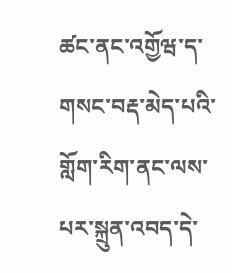ཚང་ནང་འགྱོཝ་ད་ གསང་བརྡ་མེད་པའི་ གློག་རིག་ནང་ལས་ པར་སྐྲུན་འབད་དེ་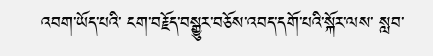འབག་ཡོད་པའི་ ངག་བརྗོད་བསྒྱུར་བཅོས་འབད་དགོ་པའི་སྐོར་ལས་ སླབ་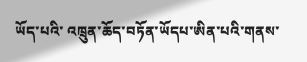ཡོད་པའི་ འཁྲུན་ཆོད་བཏོན་ཡོདཔ་ཨིན་པའི་གནས་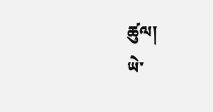ཚུལ།
ཡེ་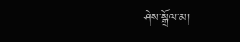ཤེས་སྒྲོལ་མ།